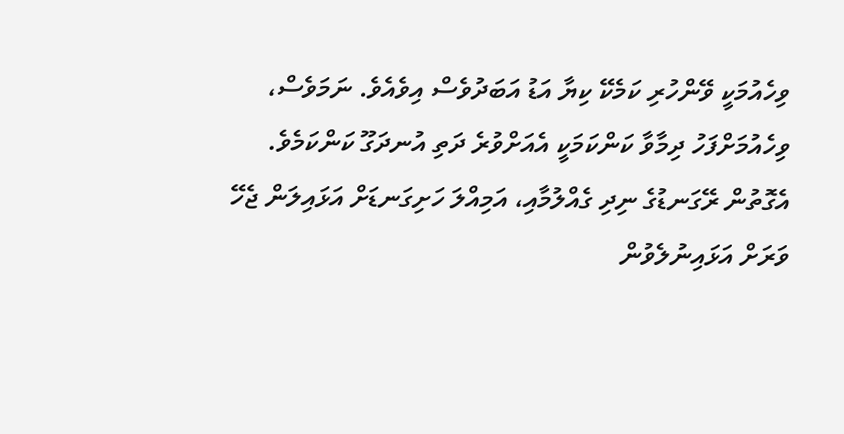ވިހެއުމަކީ ވޭންހުރި ކަމެކޭ ކިޔާ އަޑު އަބަދުވެސް އިވެއެވެ. ނަމަވެސް، ވިހެއުމަށްފަހު ދިމާވާ ކަންކަމަކީ އެއަށްވުރެ ދަތި އުނދަގޫ ކަންކަމެވެ. އެގޮތުން ރޭގަނޑުގެ ނިދި ގެއްލުމާއި، އަމިއްލަ ހަށިގަނޑަށް އަޅައިލަން ޖެހޭ ވަރަށް އަޅައިނުލެވުން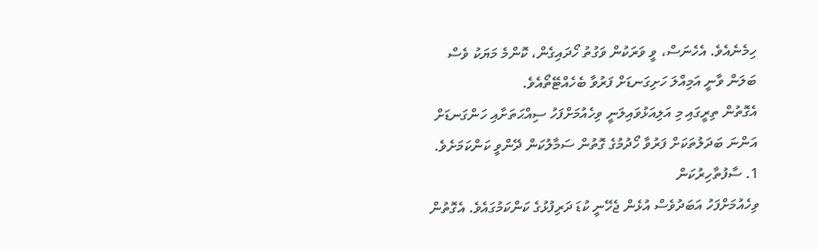ހިމެނެއެވެ. އެހެނަސް، ވީ ވަރަކުން ވަގުތު ހޯދައިގެން، ކޮންމެ މަޔަކު ވެސް ބަލަން ވާނީ އަމިއްލަ ހަށިގަނޑަށް ފަރުވާ ބެހެއްޓޭތޯއެވެ.
އެގޮތުން ތިރީގައި މި އަލިއަޅުވައިލަނީ ވިހެއުމަށްފަހު ސިއްޙަތަށާއި ހަންގަނޑަށް އަންނަ ބަދަލުތަކަށް ފަރުވާ ހޯދުމުގެ ގޮތުން ސަމާލުކަން ދޭންވީ ކަންކަމަށެވެ.
1. ސާފުތާހިރުކަން
ވިހެއުމަށްފަހު އަބަދުވެސް އުޅެން ޖެހޭނީ ކުޑަ ދަރިފުޅުގެ ކަންކަމުގައެވެ. އެގޮތުން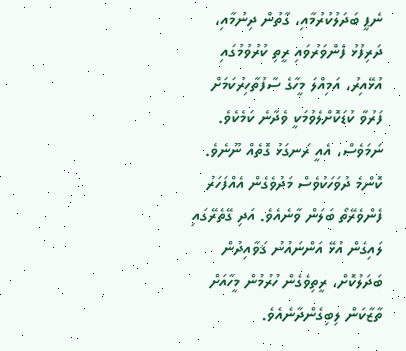ނެޕީ ބަދަލުކުރުމާއި، ގާތުން ދިނުމާއި، ދަރިފުޅު ފެންވަރުވައި ރީތި ކުރުވުމުގައި އުޅޭއިރު، އަމިއްލަ މީހާގެ ސާފުތާހިރުކަމަށް ފަރުވާ ކުޑަކޮށްލެވުމަކީ ވެދާނެ ކަމެކެވެ. ނަމަވެސް، އެއީ ރަނގަޅު ގޮތެއް ނޫނެވެ. ކޮންމެ ދުވަހަކުވެސް މަދުވެގެން އެއްފަހަރު ފެންވެރޭތޯ ބަލަން ވާނެއެވެ. އަދި ގޭތެރޭގައި ލައިގެން އުޅޭ އަންނައުނު ޤަވާއިދުން ބަދަލުކޮށް، ރީތިވެގެން ހުރުމުން މީހާއަށް ތާޒާކަން ލިބިގެންދާނެއެވެ.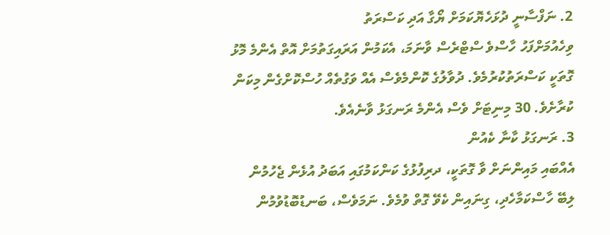2. ނަފްސާނީ ދުޅަހެޔޮކަމަށް ޔޯގާ އަދި ކަސްރަތު
ވިހެއުމަށްފަހު ހާސްވެ ސްޓްރެސް ވާނަމަ، އެކަމުން އަރައިގަތުމަށް އޮތް އެންމެ މޮޅު ގޮތަކީ ކަސްރަތުކުރުމެވެ. ދުވާލުގެ ކޮންމެވެސް އެއް ވަގުތެއް ހުސްކޮށްގެން މިކަން ކުރާށެވެ. 30 މިނިޓަށް ވެސް އެންމެ ރަނގަޅު ވާނެއެވެ.
3. ރަނގަޅު ކާނާ ކެއުން
އެއްބައި މައިންނަށް ވާ ގޮތަކީ، ދރިފުޅުގެ ކަންކަމުގައި އަބަދު އުޅެން ޖެހުމުން ލިބޭ ހާސްކަމާހެދި، ގިނައިން ކެވޭ ގޮތް ވުމެވެ. ނަމަވެސް، ބަނޑުބޮޑުވުމުން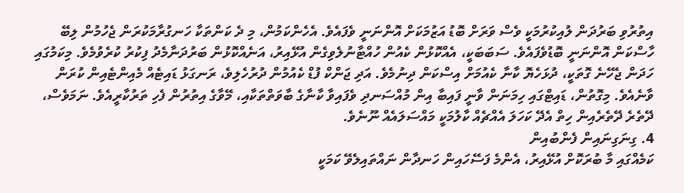އިތުރުވި ބަރުދަން ލުއިކުރުމަކީ ވެސް ވަރަށް ބޮޑު އަޒުމަކަށް އޮންނަނީ ވެފައެވެ. އެހެންކަމުން، މި ދެ ކަންތަކާ ހަނގުރާމަކުރަން ޖެހުމުން ލިބޭ ހާސްކަން އޮންނަނީ ބޮޑުވެފައެވެ. ސަބަބަކީ، އެއްކޮޅުން ކެއުން ހުއްޓާނުލެވިގެން އުޅޭއިރު، އަނެއްކޮޅުން ބަރުދަނާމެދު ފިކުރު ކުރެވުމެވެ. މިކަމުގައި ހަދަން ޖެހޭނެ ގޮތަކީ، ދުޅަހެޔޮ ކާނާ ކެއުމަށް އިސްކަން ދިނުމެވެ. އަދި ޖަންކް ފުޑް ކެއުމުން ދުރުހެލިވެ، ރަނގަޅު ޑައިޓެއް މެއިންޓެއިން ކުރަން ވާނެއެވެ. މިގޮތުން، ޑައިޓްގައި ހިމަނަން ވާނީ ފައިބާ އިން މުއްސަނދި ވެފައިވާ ކާނާގެ ބާވަތްތަކާއި، މޭވާގެ އިތުރުން ފެހި ތަރުކާރީއެވެ. ނަމަވެސް، ދޭތެރެ ދޭތެރެއިން ހިތް އެދޭ ކަހަލަ އެއްޗެއް ކާލުމަކީ މައްސަލައެއް ނޫނެވެ.
4. ގިނަގިނައިން ފެންބުއިން
ކަމެއްގައި މާ ބުރަކޮށް އުޅޭއިރު، އެންމެ ފަސޭހައިން ހަނދާން ނައްތައިލެވޭ ކަމަކީ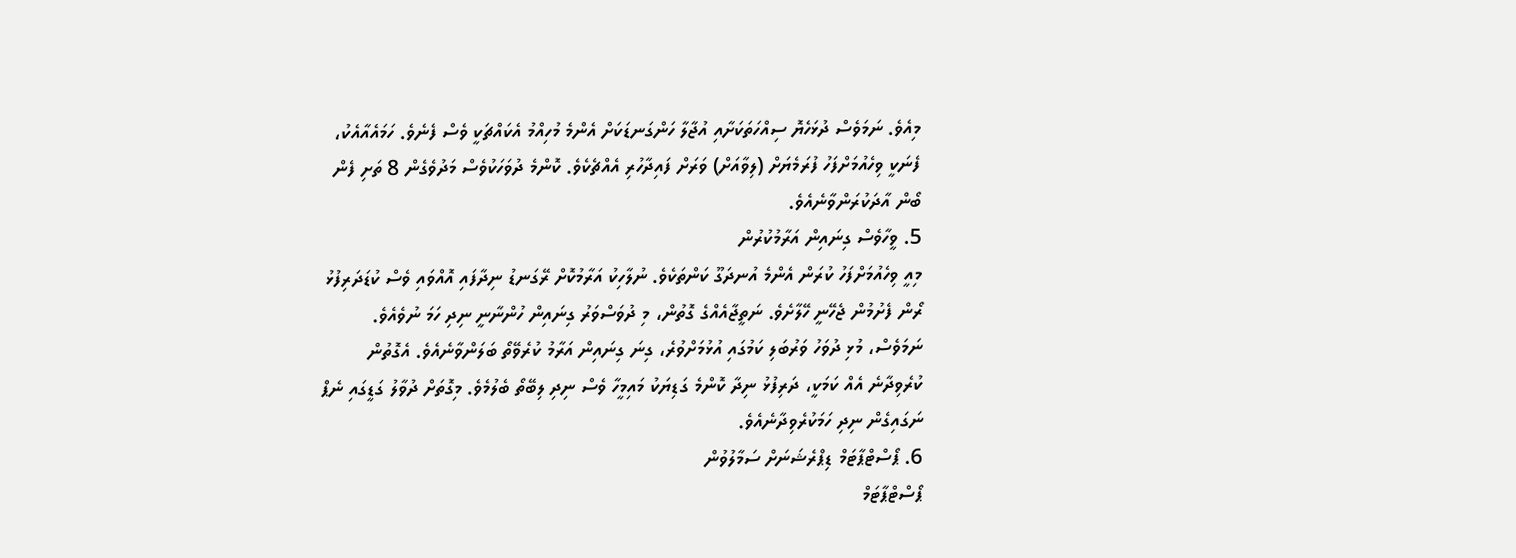މިއެވެ. ނަމަވެސް ދުޅަހެޔޮ ސިއްހަތަކަށާއި އުޖާލާ ހަންގަނޑަކަށް އެންމެ މުހިއްމު އެކައްޗަކީ ވެސް ފެނެވެ. ހަމައެއާއެކު، ފެނަކީ ވިހެއުމަށްފަހު ފުރަމެޔަށް (ލިވާއަށް) ވަރަށް ފައިދާހުރި އެއްޗެކެވެ. ކޮންމެ ދުވަހަކުވެސް މަދުވެގެން 8 ތަށި ފެން ބޯން އާދަކުރަންވާނެއެވެ.
5. ވީހާވެސް ގިނައިން އަރާމުކުރުން
މިއީ ވިހެއުމަށްފަހު ކުރަން އެންމެ އުނދަގޫ ކަންތަކެވެ. ނުލާހިކު އަރާމުކޮށް ރޭގަނޑު ނިދާފައި އޮއްވައި ވެސް ކުޑަދަރިފުޅު ރޯން ފެށުމުން ޖެހޭނީ ހޭލާށެވެ. ނަތީޖާއެއްގެ ގޮތުން، މި ދުވަސްވަރު ގިނައިން ހުންނާނީ ނިދި ހަމަ ނުވެއެވެ. ނަމަވެސް، މުޅި ދުވަހު ވަރުބަލި ކަމުގައި އުޅުމަށްވުރެ، ގިނަ ގިނައިން އަރާމު ކުރެވޭތޯ ބަލަންވާނެއެވެ. އެގޮތުން ކުރެވިދާނެ އެއް ކަމަކީ، ދަރިފުޅު ނިދާ ކޮންމެ ގަޑިޔަކު މައިމީހާ ވެސް ނިދި ލިބޭތޯ ބެލުމެވެ. މިގޮތަށް ދުވާލު ގަޑީގައި ނެޕް ނަގައިގެން ނިދި ހަމަކުރެވިދާނެއެވެ.
6. ޕޯސްޓްޕާޓަމް ޑިޕްރެޝަނަށް ސަމާލުވުން
ޕޯސްޓްޕާޓަމް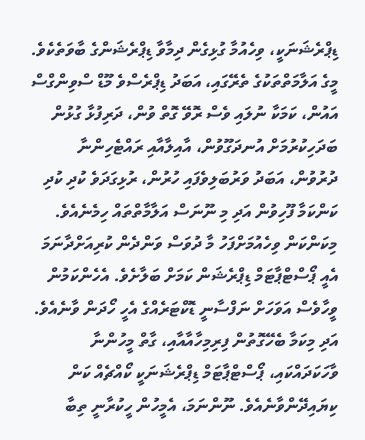ޑިޕްރެޝަނަކީ، ވިހެއުމާ ގުޅިގެން ދިމާވާ ޑިޕްރެޝަންގެ ބާވަތެކެވެ. މީގެ އަލާމަތްތަކުގެ ތެރޭގައި، އަބަދު ޑިޕްރެސްވެ މޫޑް ސްވިންގްސް އައުން، ކަމަކާ ނުލައި ވެސް ރޮވޭ ގޮތް ވުން، ދަރިފުޅާ ގުޅުން ބަދަހިކުރުމަށް އުނދަގޫވުން، އާއިލާއާއި ރައްޓެހިންނާ ދުރުވުން، އަބަދު ވަރުބަލިވެފައި ހުރުން، ރުޅިގަދަވެ ކުދި ކުދި ކަންކަމާ ފޫހިވުން އަދި މި ނޫނަސް އަލާމާތްތައް ހިމެނެއެވެ. މިކަންކަން ވިހެއުމަށްފަހު މާ ދުވަސް ވަންދެން ކުރިއަށްދާނަމަ އެއީ ޕޯސްޓްޕާޓަމް ޑިޕްރެޝަން ކަމަށް ބަލާށެވެ. އެހެންކަމުން ވީހާވެސް އަވަހަށް ނަފްސާނީ ޑޮކްޓަރެއްގެ އެހީ ހޯދަން ވާނެއެވެ. އަދި މިކަމާ ބެހޭގޮތުން ފިރިމިހާއާއާއި، ގާތް މީހުންނާ ވާހަކަދައްކައި، ޕޯސްޓްޕާޓަމް ޑިޕްރެޝަނަކީ ކޯއްޗެއް ކަން ކިޔައިދޭންވާނެއެވެ. ނޫންނަމަ، އެމީހުން ހީކުރާނީ ތިބާ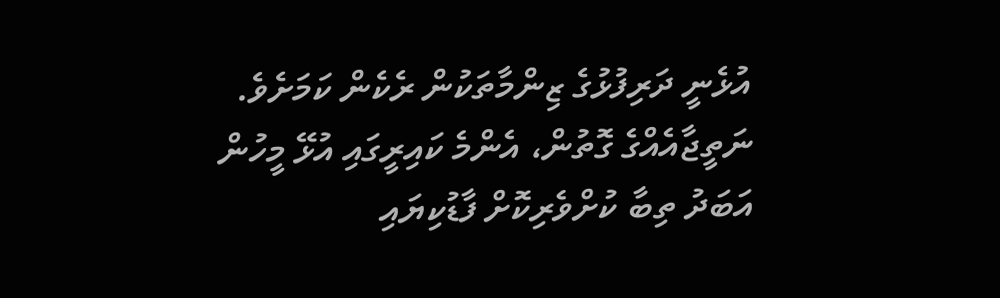އުޅެނީ ދަރިފުޅުގެ ޒިންމާތަކުން ރެކެން ކަމަށެވެ. ނަތީޖާއެއްގެ ގޮތުން، އެންމެ ކައިރީގައި އުޅޭ މީހުން އަބަދު ތިބާ ކުށްވެރިކޮށް ފާޑުކިޔައި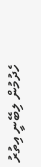ހެދުމުން ލިބޭނީ އިތުރު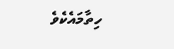ހިތާމައެކެވެ